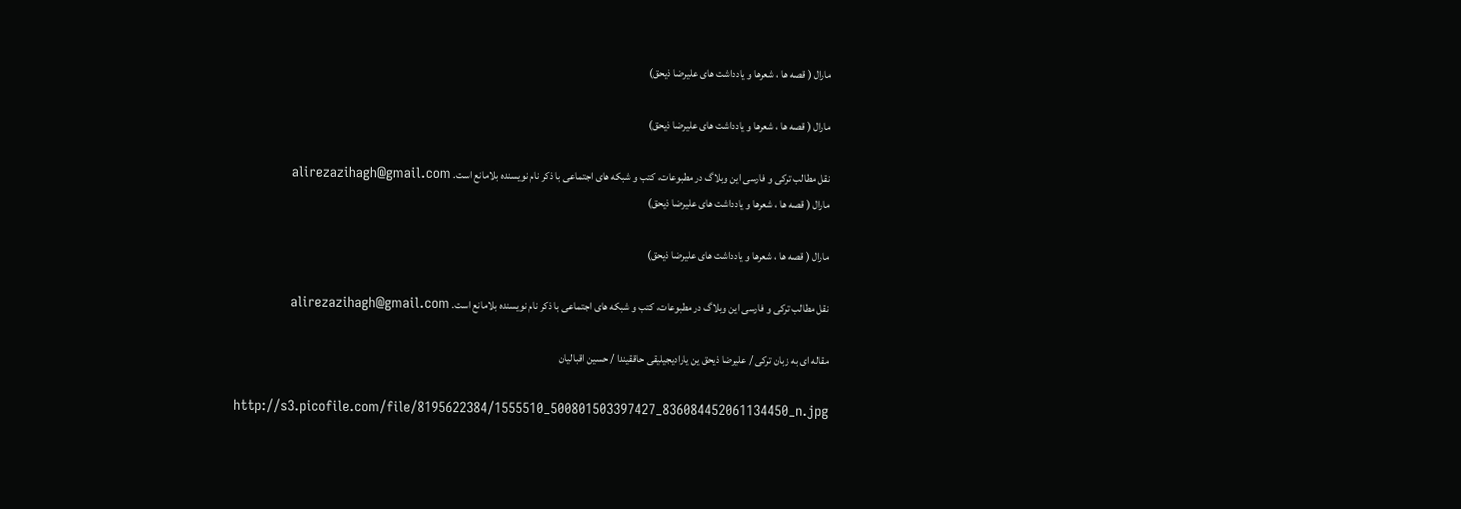مارال ( قصه ها ، شعرها و یادداشت های علیرضا ذیحق)

مارال ( قصه ها ، شعرها و یادداشت های علیرضا ذیحق)

نقل مطالب ترکی و فارسی این وبلاگ در مطبوعات، کتب و شبکه های اجتماعی با ذکر نام نویسنده بلامانع است. alirezazihagh@gmail.com
مارال ( قصه ها ، شعرها و یادداشت های علیرضا ذیحق)

مارال ( قصه ها ، شعرها و یادداشت های علیرضا ذیحق)

نقل مطالب ترکی و فارسی این وبلاگ در مطبوعات، کتب و شبکه های اجتماعی با ذکر نام نویسنده بلامانع است. alirezazihagh@gmail.com

مقاله ای به زبان ترکی / علیرضا ذیحق ین یارادیجیلیقی حاققیندا / حسین اقبالیان

http://s3.picofile.com/file/8195622384/1555510_500801503397427_836084452061134450_n.jpg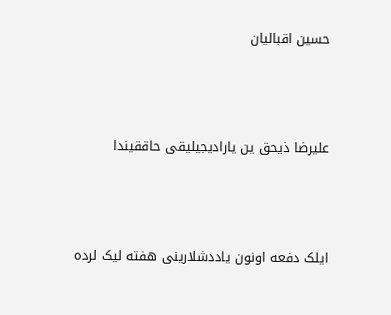حسین اقبالیان



علیرضا ذیحق ین یارادیجیلیقی حاققیندا



ایلک دفعه اونون یاددشلارینی هفته لیک لرده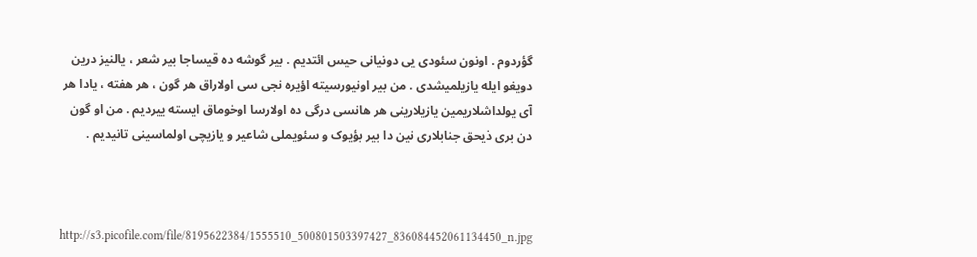گؤردوم . اونون سئودی یی دونیانی حیس ائتدیم . بیر گوشه ده قیساجا بیر شعر ، یالنیز درین دویغو ایله یازیلمیشدی . من بیر اونیورسیته اؤیره نجی سی اولاراق هر گون ، هر هفته ، یادا هر آی یولداشلاریمین یازیلارینی هر هانسی درگی ده اولارسا اوخوماق ایسته ییردیم . من او گون دن بری ذیحق جنابلاری نین دا بیر بؤیوک و سئویملی شاعیر و یازیچی اولماسینی تانیدیم .



http://s3.picofile.com/file/8195622384/1555510_500801503397427_836084452061134450_n.jpg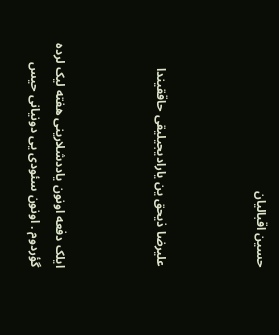حسین اقبالیان



علیرضا ذیحق ین یارادیجیلیقی حاققیندا



ایلک دفعه اونون یاددشلارینی هفته لیک لرده گؤردوم . اونون سئودی یی دونیانی حیس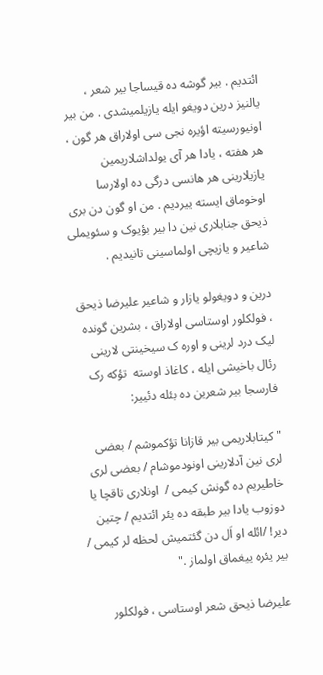ائتدیم . بیر گوشه ده قیساجا بیر شعر ، یالنیز درین دویغو ایله یازیلمیشدی . من بیر اونیورسیته اؤیره نجی سی اولاراق هر گون ، هر هفته ، یادا هر آی یولداشلاریمین یازیلارینی هر هانسی درگی ده اولارسا اوخوماق ایسته ییردیم . من او گون دن بری ذیحق جنابلاری نین دا بیر بؤیوک و سئویملی شاعیر و یازیچی اولماسینی تانیدیم .

درین و دویغولو یازار و شاعیر علیرضا ذیحق ، فولکلور اوستاسی اولاراق ، بشرین گونده لیک درد لرینی و اوره ک سیخینتی لارینی  رئال باخیشی ایله ، کاغاذ اوسته  تؤکه رک فارسجا بیر شعرین ده بئله دئییر:

" کیتابلاریمی بیر قازانا تؤکموشم / بعضی لری نین آدلارینی اونودموشام / بعضی لری خاطیریم ده گونش کیمی /  اونلاری تاقچا یا دوزوب یادا بیر طبقه ده یئر ائتدیم / چتین دیر! /ائله او اَل دن گئتمیش لحظه لر کیمی / بیر یئره ییغماق اولماز ."

علیرضا ذیحق شعر اوستاسی ، فولکلور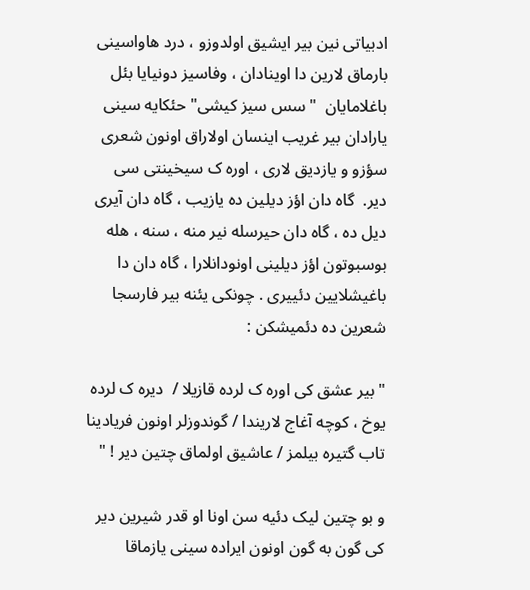ادبیاتی نین بیر ایشیق اولدوزو ، درد هاواسینی بارماق لارین دا اوینادان ، وفاسیز دونیایا بئل باغلامایان  " سس سیز کیشی" حئکایه سینی یارادان بیر غریب اینسان اولاراق اونون شعری سؤزو و یازدیق لاری ، اوره ک سیخینتی سی دیر.  گاه دان اؤز دیلین ده یازیب ، گاه دان آیری دیل ده ، گاه دان حیرسله نیر منه ، سنه ، هله بوسبوتون اؤز دیلینی اونودانلارا ، گاه دان دا باغیشلایین دئییری . چونکی یئنه بیر فارسجا شعرین ده دئمیشکن :

" بیر عشق کی اوره ک لرده قازیلا /  دیره ک لرده یوخ ، کوچه آغاج لاریندا / گوندوزلر اونون فریادینا تاب گتیره بیلمز / عاشیق اولماق چتین دیر ! "

و بو چتین لیک دئیه سن اونا او قدر شیرین دیر کی گون به گون اونون ایراده سینی یازماقا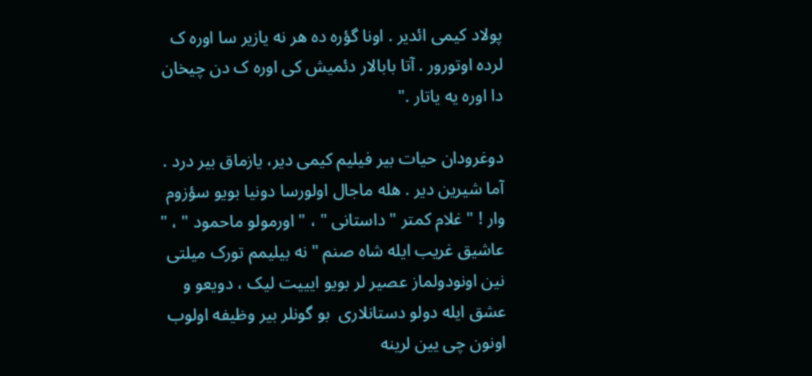پولاد کیمی ائدیر . اونا گؤره ده هر نه یازیر سا اوره ک لرده اوتورور . آتا بابالار دئمیش کی اوره ک دن چیخان دا اوره یه یاتار ."

دوغرودان حیات بیر فیلیم کیمی دیر، یازماق بیر درد . آما شیرین دیر . هله ماجال اولورسا دونیا بویو سؤزوم وار ! " غلام کمتر " داستانی " ، " اورمولو ماحمود " ، " عاشیق غریب ایله شاه صنم " نه بیلیمم تورک میلتی نین اونودولماز عصیر لر بویو ایییت لیک ، دویعو و عشق ایله دولو دستانلاری  بو گونلر بیر وظیفه اولوب اونون چی یین لرینه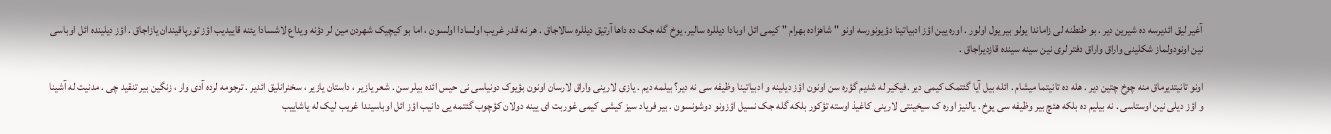آغیر لیق ائدیرسه ده شیرین دیر . بو طنطنه لی زاماندا یولو بیر یول اولور . اوره یین اؤز ادبیاتینا دؤیونورسه اونو " شاهزاده بهرام " کیمی ائل اوبادا دیللره سالیر. یوخ گله جک ده داها آرتیق دیللره سالاجاق . هر نه قدر غریب اولسادا اولسون ، اما بو کیچیک شهردن مین لر دؤنه ویداع لاشسادا یئنه قاییدیب اؤز تورپاقیندان یازاجاق . اؤز دیلینده ائل اوباسی نین اونودولماز شکلینی واراق واراق دفتر لری نین سینه سینده قازدیراجاق .

اونو تانیتدیرماق منه چوخ چتین دیر . هله ده تانیتما میشام . ائله بیل آیا گئتمک کیمی دیر .فیکیر له شدیم گؤره سن اونون اؤز دیلینه و ادبیاتینا وظیفه سی نه دیر؟ بیلمه دیم . یازی لارینی واراق لارسان اونون بؤیوک دونیاسی نی حیس ائده بیلر سن . شعر یازیر ، داستان یازیر ، سخنرانلیق ائدیر . ترجومه لرده آدی وار ، زنگین بیر تنقید چی . مدنیت له آشینا و اؤز دیلی نین اوستاسی . نه بیلیم ده بلکه هئچ بیر وظیفه سی یوخ . یالنیز اوره ک سیخینتی لارینی کاغیذ اوسته تؤکور بلکه گله جک نسیل اؤزونو دوشونسون . بیر فریاد سیز کیشی کیمی غوربت ای یینه دولان کؤچوب گئتمه یی دانیب اؤز ائل اوباسیندا غریب لیک له یاشاییب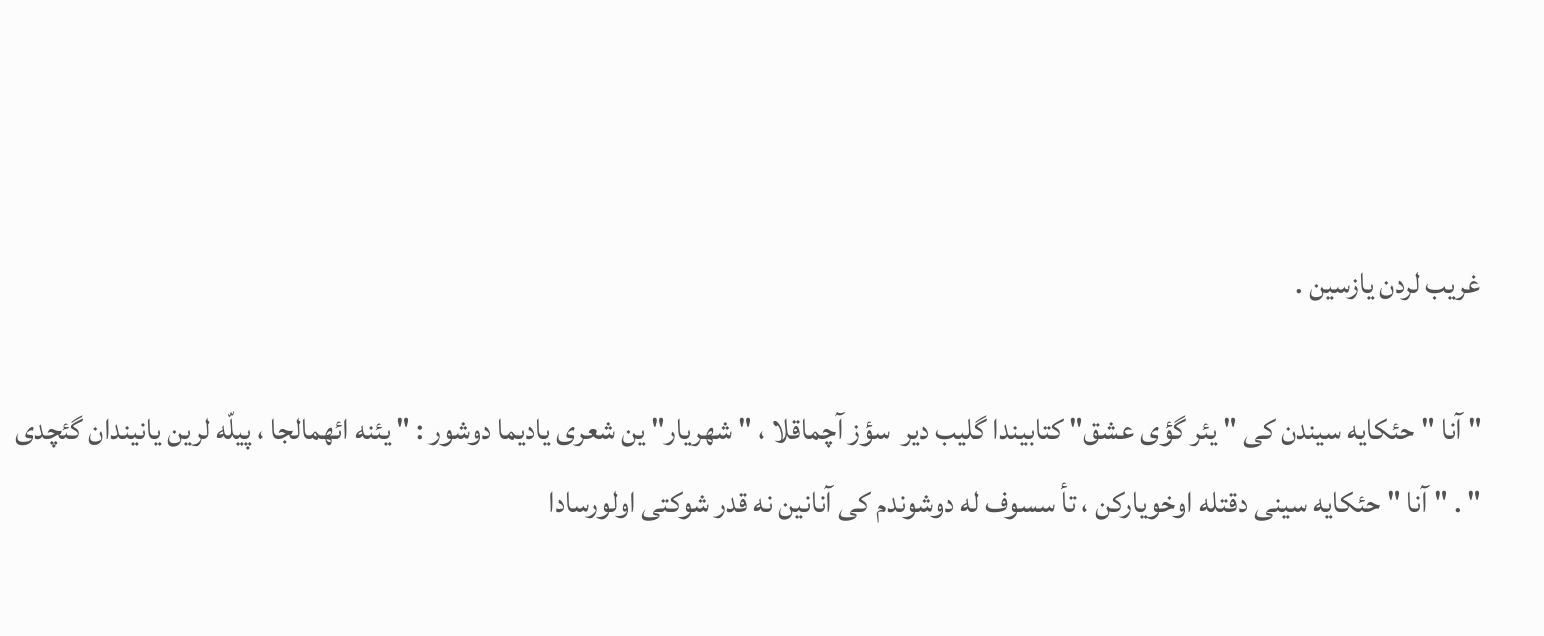غریب لردن یازسین .

" آنا " حئکایه سیندن کی " یئر گؤی عشق" کتابیندا گلیب دیر  سؤز آچماقلا ، " شهریار" ین شعری یادیما دوشور : " یئنه ائهمالجا ، پیلّه لرین یانیندان گئچدی " . " آنا " حئکایه سینی دقتله اوخویارکن ، تأ سسوف له دوشوندم کی آنانین نه قدر شوکتی اولورسادا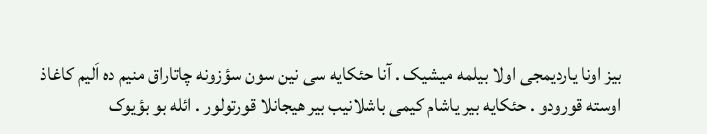بیز اونا یاردیمجی اولا بیلمه میشیک . آنا حئکایه سی نین سون سؤزونه چاتاراق منیم ده اَلیم کاغاذ اوسته قورودو . حئکایه بیر یاشام کیمی باشلانیب بیر هیجانلا قورتولور . ائله بو بؤیوک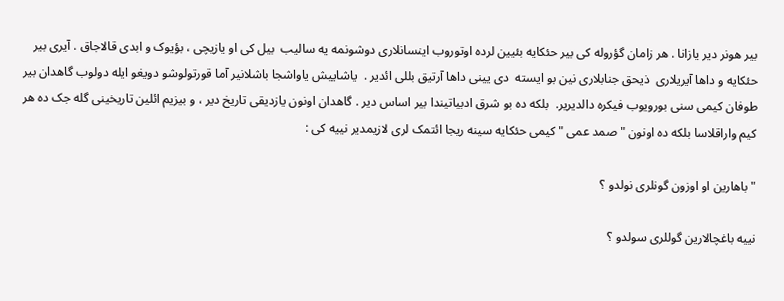بیر هونر دیر یازانا . هر زامان گؤروله کی بیر حئکایه بئیین لرده اوتوروب اینسانلاری دوشونمه یه سالیب  بیل کی او یازیچی ، بؤیوک و ابدی قالاجاق . آیری بیر حئکایه و داها آیریلاری  ذیحق جنابلاری نین بو ایسته  دی یینی داها آرتیق بللی ائدیر .  یاشاییش یاواشجا باشلانیر آما قورتولوشو دویغو ایله دولوب گاهدان بیر طوفان کیمی سنی بورویوب فیکره دالدیریر.  بلکه ده بو شرق ادبیاتیندا بیر اساس دیر . گاهدان اونون یازدیقی تاریخ دیر ، و بیزیم ائلین تاریخینی گله جک ده هر کیم واراقلاسا بلکه ده اونون " صمد عمی " کیمی حئکایه سینه ریجا ائتمک لری لازیمدیر نییه کی :

" باهارین او اوزون گونلری نولدو ؟

نییه باغچالارین گوللری سولدو ؟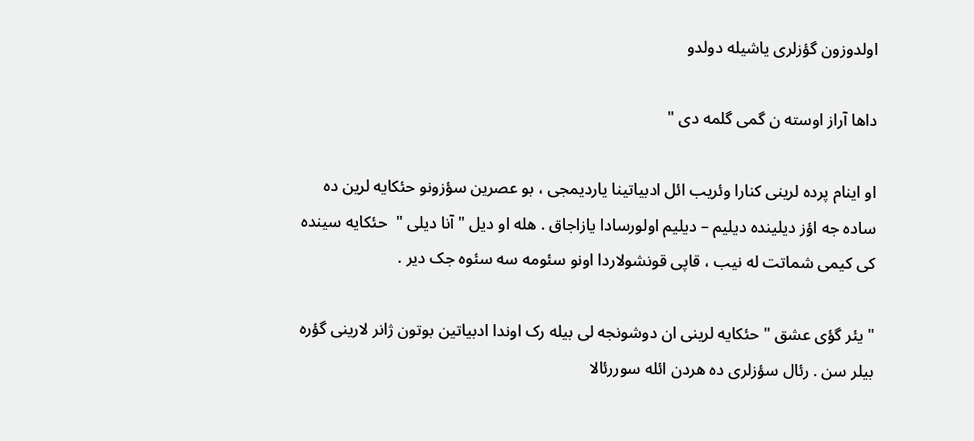اولدوزون گؤزلری یاشیله دولدو

داها آراز اوسته ن گمی گلمه دی "

او اینام پرده لرینی کنارا وئریب ائل ادبیاتینا یاردیمجی ، بو عصرین سؤزونو حئکایه لرین ده  ساده جه اؤز دیلینده دیلیم – دیلیم اولورسادا یازاجاق . هله او دیل " آنا دیلی "  حئکایه سینده  کی کیمی شماتت له نیب ، قاپی قونشولاردا اونو سئومه سه سئوه جک دیر .

" یئر گؤی عشق " حئکایه لرینی ان دوشونجه لی بیله رک اوندا ادبیاتین بوتون ژانر لارینی گؤره بیلر سن . رئال سؤزلری ده هردن ائله سوررئالا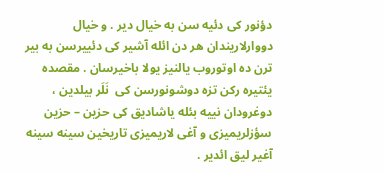دؤنور کی دئیه سن به خیال دیر . و خیال دووارلاریندان هر دن ائله آشیر کی دئییرسن به بیر ترن ده اوتوروب یالنیز یولا باخیرسان . مقصده یئتیره رکن تزه دوشونورسن کی  نَلَر بیلدین ، دوغرودان نییه بئله یاشادیق کی حزین – حزین سؤزلریمیزی و آغی لاریمیزی تاریخین سینه سینه آغیر لیق ائدیر .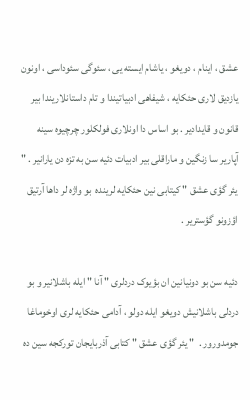عشق ، اینام ، دویغو ، یاشام ایسته یی ، سئوگی سئوداسی ، اونون یازدیق لاری حئکایه ، شیفاهی ادبیاتیندا و تام داستانلاریندا بیر قانون و قایدادیر . بو اساس دا اونلاری فولکلور چرچیوه سینه آپاریر سا زنگین و ماراقلی بیر ادبیات دئیه سن به تزه دن یارانیر . " یئر گؤی عشق " کیتابی نین حئکایه لرینده  بو واژه لر داها آرتیق اؤزونو گؤستریر .

دئیه سن بو دونیانین ان بؤیوک دردلری " آنا " ایله باشلانیر و بو دردلی باشلانیش دویغو ایله دولو ، آدامی حئکایه لری اوخوماغا جومدورور .  " یئر گؤی عشق " کتابی آذربایجان تورکجه سین ده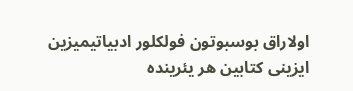اولاراق بوسبوتون فولکلور ادبیاتیمیزین ایزینی کتابین هر یئرینده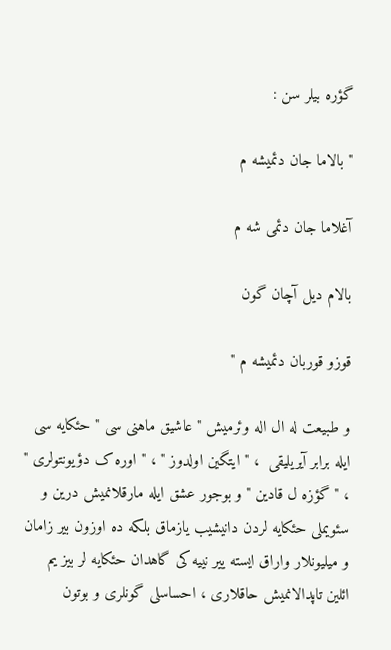گؤره بیلر سن :

" بالاما جان دئمیشه م

آغلاما جان دئمی شه م

بالام دیل آچان گون

قوزو قوربان دئمیشه م "

و طبیعت له ال اله وئرمیش " عاشیق ماهنی سی " حئکایه سی ایله برابر آیریلیقی  ، " ایتگین اولدوز " ، " اوره ک دؤیونتولری " ، " گؤزه ل قادین " و بوجور عشق ایله مارقلانمیش درین و سئویملی حئکایه لردن دانیشیب یازماق بلکه ده اوزون بیر زامان و میلیونلار واراق ایسته ییر نییه کی گاهدان حئکایه لر بیز یم ائلین تاپدالانمیش حاقلاری ، احساسلی گونلری و بوتون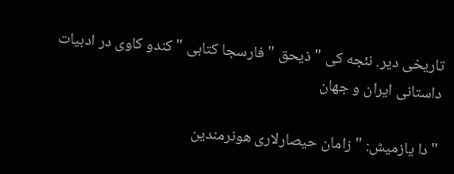تاریخی دیر. نئجه کی " ذیحق " فارسجا کتابی " کندو کاوی در ادبیات داستانی ایران و جهان

" دا یازمیش: " زامان حیصارلاری هونرمندین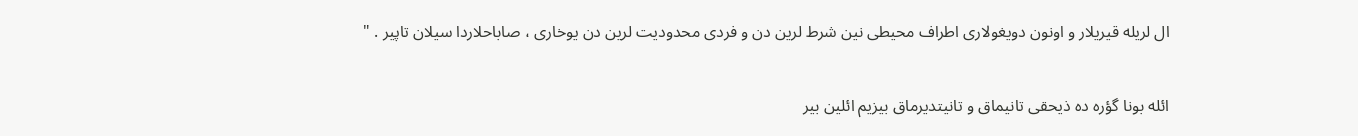ال لریله قیریلار و اونون دویغولاری اطراف محیطی نین شرط لرین دن و فردی محدودیت لرین دن یوخاری ، صاباحلاردا سیلان تاپیر . "

ائله بونا گؤره ده ذیحقی تانیماق و تانیتدیرماق بیزیم ائلین بیر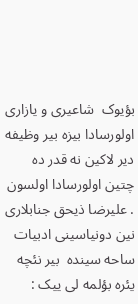بؤیوک  شاعیری و یازاری اولورسادا بیزه بیر وظیفه دیر لاکین نه قدر ده چتین اولورسادا اولسون . علیرضا ذیحق جنابلاری نین دونیاسینی ادبیات ساحه سینده  بیر نئچه یئره بؤلمه لی ییک :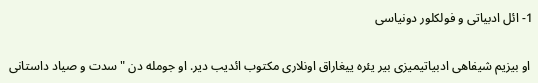1- ائل ادبیاتی و فولکلور دونیاسی

 او بیزیم شیفاهی ادبیاتیمیزی بیر یئره ییغاراق اونلاری مکتوب ائدیب دیر. او جومله دن " سدت و صیاد داستانی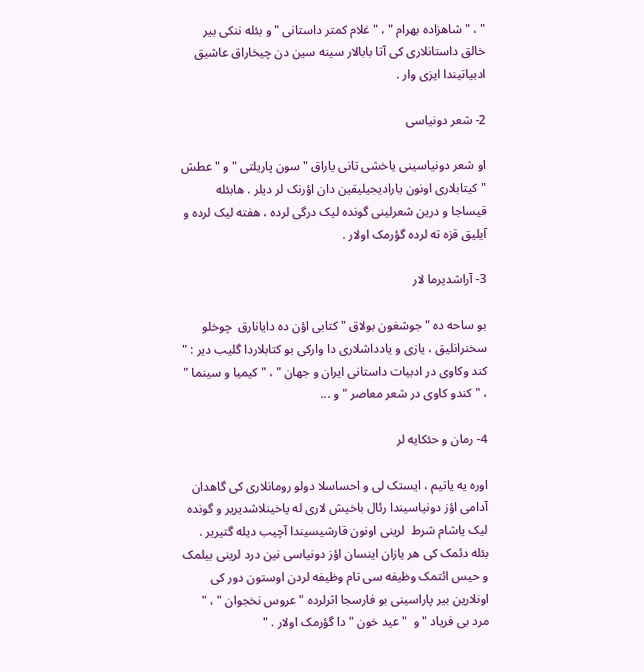" ، " شاهزاده بهرام " ، " غلام کمتر داستانی " و بئله ننکی بیر خالق داستانلاری کی آتا بابالار سینه سین دن چیخاراق عاشیق ادبیاتیندا ایزی وار .

2- شعر دونیاسی

او شعر دونیاسینی یاخشی تانی یاراق " سون پاریلتی " و " عطش " کیتابلاری اونون یارادیجیلیقین دان اؤرنک لر دیلر . هابئله قیساجا و درین شعرلینی گونده لیک درگی لرده ، هفته لیک لرده و آیلیق قزه ته لرده گؤرمک اولار .

3- آراشدیرما لار

بو ساحه ده " جوشغون بولاق " کتابی اؤن ده دایانارق  چوخلو سخنرانلیق ، یازی و یادداشلاری دا وارکی بو کتابلاردا گلیب دیر : " کند وکاوی در ادبیات داستانی ایران و جهان " ، " کیمیا و سینما " ، " کندو کاوی در شعر معاصر " و ...

4- رمان و حئکایه لر

اوره یه یاتیم ، ایستک لی و احساسلا دولو رومانلاری کی گاهدان آدامی اؤز دونیاسیندا رئال باخیش لاری له یاخینلاشدیریر و گونده لیک یاشام شرط  لرینی اونون قارشیسیندا آچیب دیله گتیریر . بئله دئمک کی هر یازان اینسان اؤز دونیاسی نین درد لرینی بیلمک و حیس ائتمک وظیفه سی تام وظیفه لردن اوستون دور کی اونلارین بیر پاراسینی بو فارسجا اثرلرده " عروس نخجوان " ، " مرد بی فریاد " و  " عید خون " دا گؤرمک اولار . "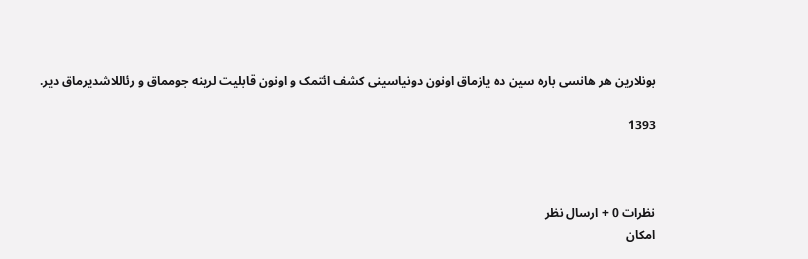بونلارین هر هانسی باره سین ده یازماق اونون دونیاسینی کشف ائتمک و اونون قابلیت لرینه جومماق و رئاللاشدیرماق دیر.

1393



نظرات 0 + ارسال نظر
امکان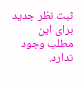ثبت نظر جدید برای این مطلب وجود ندارد.